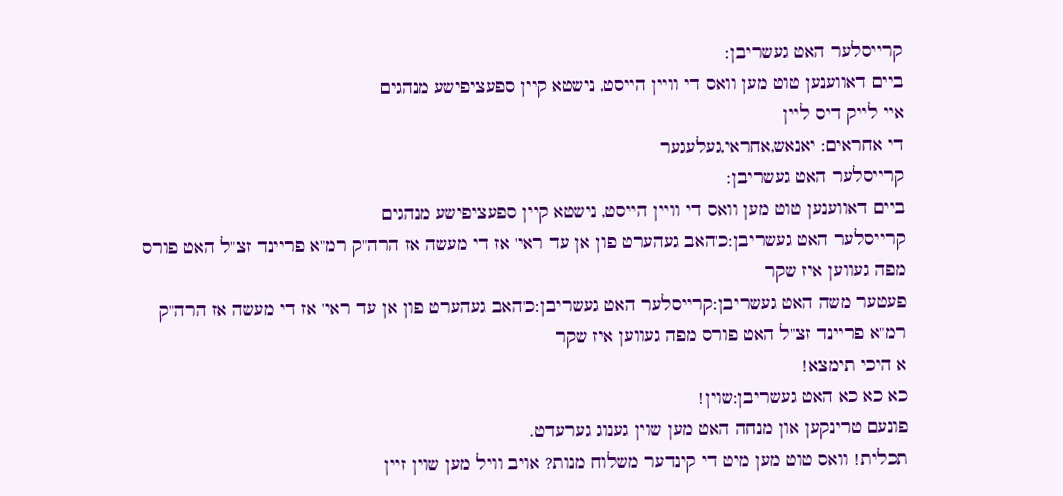קרייסלער האט געשריבן:
ביים דאווענען טוט מען וואס די וויין הייסט, נישטא קיין ספעציפישע מנהגים
איי לייק דיס ליין
די אחראים: יאנאש,אחראי,געלעגער
קרייסלער האט געשריבן:
ביים דאווענען טוט מען וואס די וויין הייסט, נישטא קיין ספעציפישע מנהגים
קרייסלער האט געשריבן:כ'האב געהערט פון אן עד ראי' אז די מעשה אז הרה"ק רמ"א פריינד זצ"ל האט פורס מפה געווען איז שקר
פעטער משה האט געשריבן:קרייסלער האט געשריבן:כ'האב געהערט פון אן עד ראי' אז די מעשה אז הרה"ק רמ"א פריינד זצ"ל האט פורס מפה געווען איז שקר
א היכי תימצא!
כא כא כא האט געשריבן:שוין!
פונעם טרינקען און מנחה האט מען שוין גענוג גערעדט.
תכלית! וואס טוט מען מיט די קינדער משלוח מנות? אויב וויל מען שוין זיין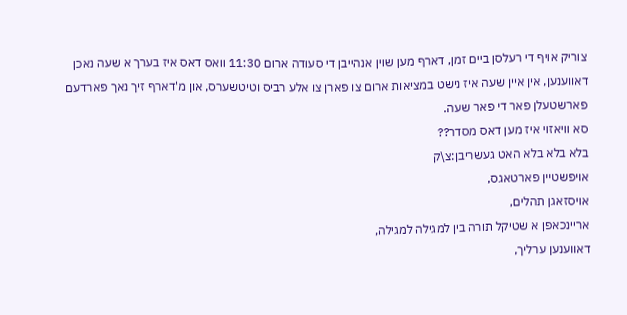צוריק אויף די רעלסן ביים זמן, דארף מען שוין אנהייבן די סעודה ארום 11:30 וואס דאס איז בערך א שעה נאכן דאווענען, אין איין שעה איז נישט במציאות ארום צו פארן צו אלע רביס וטיטשערס, און מ'דארף זיך נאך פארדעם פארשטעלן פאר די פאר שעה.
סא וויאזוי איז מען דאס מסדר??
בלא בלא בלא האט געשריבן:צ\ק
אויפשטיין פארטאגס,
אויסזאגן תהלים,
אריינכאפן א שטיקל תורה בין למגילה למגילה,
דאווענען ערליך,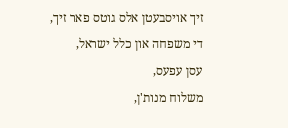זיך אויסבעטן אלס גוטס פאר זיך, די משפחה און כלל ישראל,
עסן עפעס,
משלוח מנות'ן,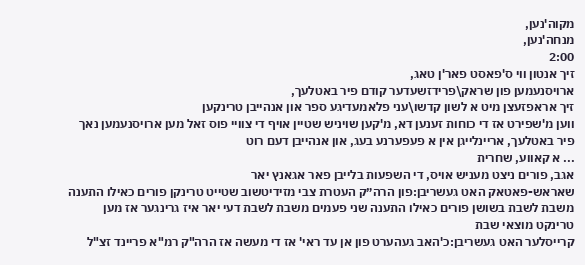מקוה'נען,
מנחה'נען,
2:00
זיך אנטון ווי ס'פאסט פאר'ן טאג,
ארויסנעמען פון שראק\פרידזשעדער קודם פיר באטלעך,
זיך אראפזעצן מיט א לשון קדשו\עני פלאמעדיגע ספר און אנהייבן טרינקען
ווען מ'שפירט אז די כוחות זענען דא, מ'קען שויניש שטיין אויף די צוויי פוס זאל מען ארויסנעמען נאך פיר באטלעך, אריינלייגן אין א פעפערנע בעג, און אנהייבן דעם רוט
... א קאווע, שחרית
אגב, פורים ניצט מעניש אויס, די השפעות בלייבן פאר אגאנץ יאר
שאראש-פאטאק האט געשריבן:פון הרה״ק העטרת צבי מזידיטשוב שטייט טרינקן פורים כאילו התענה משבת לשבת בשושן פורים כאילו התענה שני פעמים משבת לשבת דעי יאר איז גרינגער אז מען טרינקט מוצאי שבת
קרייסלער האט געשריבן:כ'האב געהערט פון אן עד ראי' אז די מעשה אז הרה"ק רמ"א פריינד זצ"ל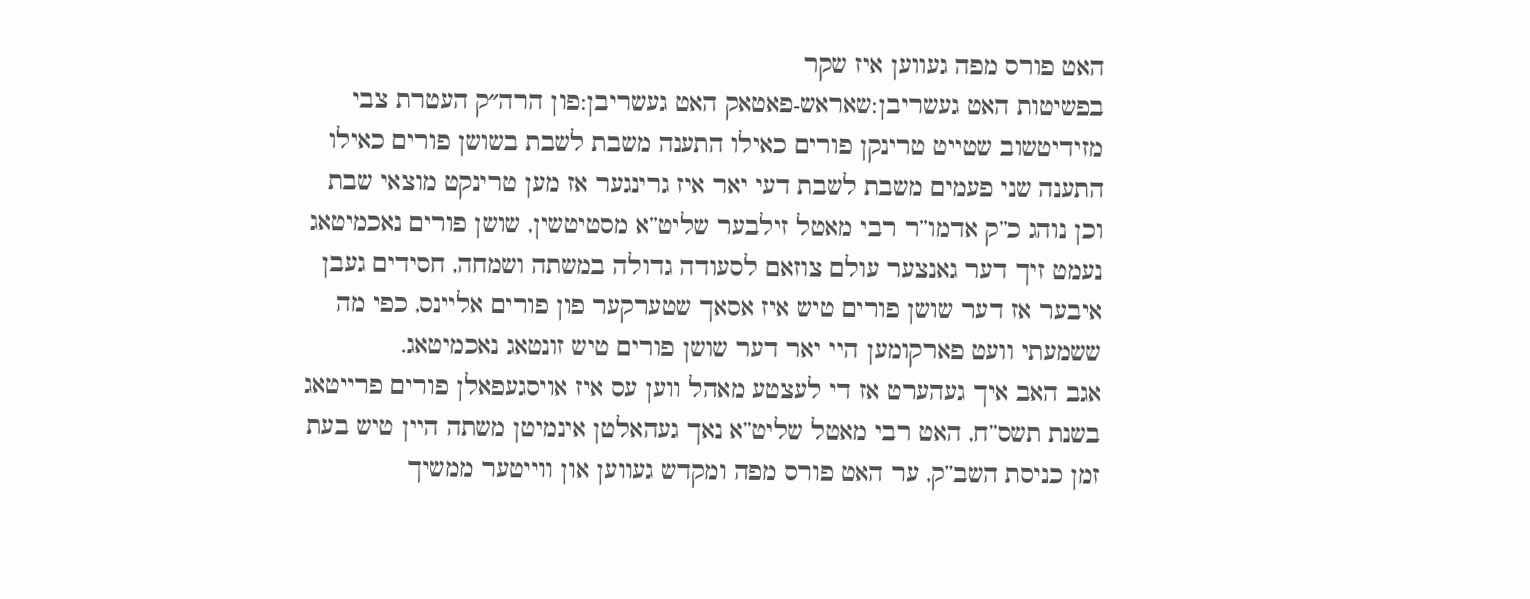האט פורס מפה געווען איז שקר
בפשיטות האט געשריבן:שאראש-פאטאק האט געשריבן:פון הרה״ק העטרת צבי מזידיטשוב שטייט טרינקן פורים כאילו התענה משבת לשבת בשושן פורים כאילו התענה שני פעמים משבת לשבת דעי יאר איז גרינגער אז מען טרינקט מוצאי שבת
וכן נוהג כ”ק אדמו”ר רבי מאטל זילבער שליט”א מסטיטשין, שושן פורים נאכמיטאג נעמט זיך דער גאנצער עולם צוזאם לסעודה גדולה במשתה ושמחה, חסידים געבן איבער אז דער שושן פורים טיש איז אסאך שטערקער פון פורים אליינס, כפי מה ששמעתי וועט פארקומען היי יאר דער שושן פורים טיש זונטאג נאכמיטאג.
אגב האב איך געהערט אז די לעצטע מאהל ווען עס איז אויסגעפאלן פורים פרייטאג בשנת תשס”ח, האט רבי מאטל שליט”א נאך געהאלטן אינמיטן משתה היין טיש בעת זמן כניסת השב”ק, ער האט פורס מפה ומקדש געווען און ווייטער ממשיך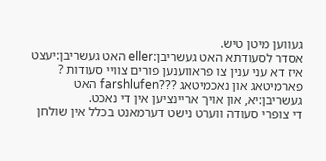געווען מיטן טיש.
אסדר לסעודתא האט געשריבן:eller האט געשריבן:יעצט איז דא עני ענין צו פראווענען פורים צוויי סעודות ? פארמיטאג און נאכמיטאג ???farshlufen האט געשריבן:יא, און אויך אריינציען אין די נאכט.
די צופרי סעודה ווערט נישט דערמאנט בכלל אין שולחן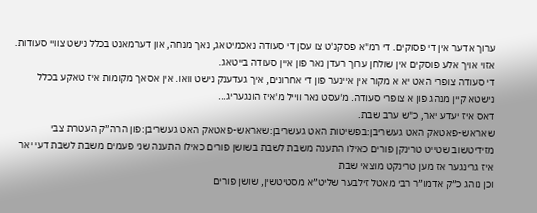ערוך אדער אין די פסוקים. די רמ"א פסקנ'ט צו עסן די סעודה נאכמיטאג, נאך מנחה, און דערמאנט בכלל נישט צוויי סעודות. אזוי אויך אלע פוסקים אין שולחן ערוך רעדן נאר פון איין סעודה בייטאג.
די סעודה צופרי האט יא א מקור אין איינער פון די אחרונים, איך געדענק נישט וואו. אין אסאך מקומות איז טאקע בכלל נישטא קיין מנהג פון א צופרי סעודה. מ'עסט נאר ווייל מ'איז הונגעריג...
דאס איז יעדע יאר, כ"ש ערב שבת.
שאראש-פאטאק האט געשריבן:בפשיטות האט געשריבן:שאראש-פאטאק האט געשריבן:פון הרה״ק העטרת צבי מזידיטשוב שטייט טרינקן פורים כאילו התענה משבת לשבת בשושן פורים כאילו התענה שני פעמים משבת לשבת דעי יאר איז גרינגער אז מען טרינקט מוצאי שבת
וכן נוהג כ”ק אדמו”ר רבי מאטל זילבער שליט”א מסטיטשין, שושן פורים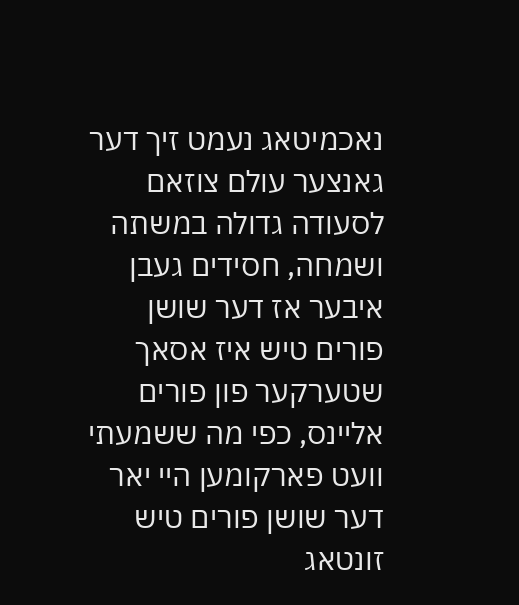נאכמיטאג נעמט זיך דער גאנצער עולם צוזאם לסעודה גדולה במשתה ושמחה, חסידים געבן איבער אז דער שושן פורים טיש איז אסאך שטערקער פון פורים אליינס, כפי מה ששמעתי וועט פארקומען היי יאר דער שושן פורים טיש זונטאג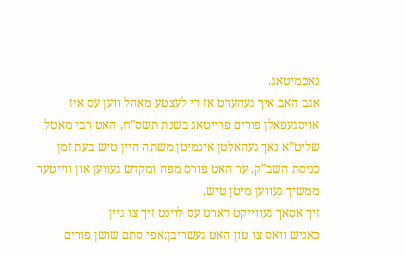נאכמיטאג.
אגב האב איך געהערט אז די לעצטע מאהל ווען עס איז אויסגעפאלן פורים פרייטאג בשנת תשס”ח, האט רבי מאטל שליט”א נאך געהאלטן אינמיטן משתה היין טיש בעת זמן כניסת השב”ק, ער האט פורס מפה ומקדש געווען און ווייטער ממשיך געווען מיטן טיש.
זיך אסאך געווייקט דארט עס לוינט זיך צו גיין
כאניש וואס צו טון האט געשריבן:אפי סתם שושן פורים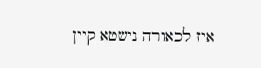איז לכאורה נישטא קיין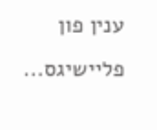ענין פון פליישיגס...